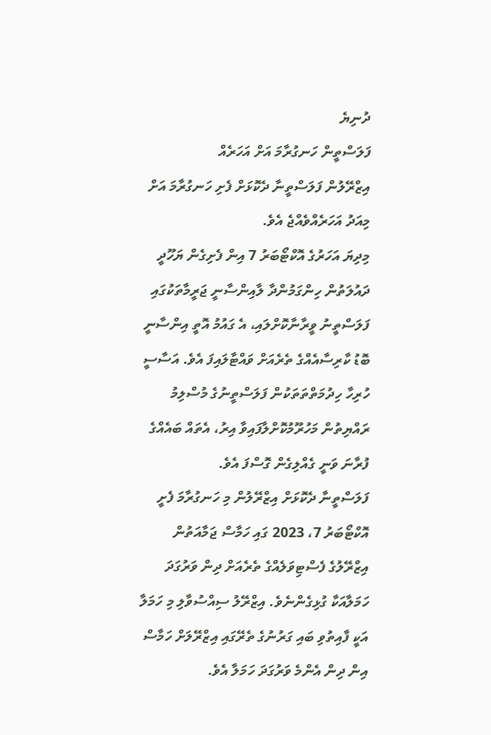ދުނިޔެ
ފަލަސްތީން ހަނގުރާމަ އަށް އަހަރެއް
އިޒްރޭލުން ފަލަސްތީނާ ދެކޮޅަށް ފެށި ހަނގުރާމަ އަށް މިއަދު އަހަރެއްވެއްޖެ އެވެ.
މިދިޔަ އަހަރުގެ އޮކްޓޯބަރު 7 އިން ފެށިގެން ޔަހޫދީ ދައުލަތުން ހިންގަމުންދާ ލާއިންސާނީ ޖަރީމާތަކުގައި ފަލަސްތީނު ވީރާނާކޮށްލައި، އެ ގައުމު އޮތީ އިންސާނީ ބޮޑު ކާރިސާއެއްގެ ތެރެއަށް ވައްޓާލައިފަ އެވެ. އަސާސީ ހުރިހާ ހިދުމަތްތަތަކުން ފަލަސްތީނުގެ މުސްލިމު ރައްޔިތުން މަހުރޫމުކޮށްލާފައިވާ އިރު، އެތައް ބައެއްގެ ފުރާނަ ވަނީ ގެއްލިގެން ގޮސްފަ އެވެ.
ފަލަސްތީނާ ދެކޮޅަށް އިޒްރޭލުން މި ހަނގުރާމަ ފެށީ އޮކްޓޯބަރު 7، 2023 ގައި ހަމާސް ޖަމާއަތުން އިޒްރޭލުގެ ފެސްޓިވަލެއްގެ ތެރެއަށް ދިން ވަރުގަދަ ހަމަލާއަކާ ގުޅިގެންނެވެ. އިޒްރޭލު ސިއްސުވާލި މި ހަމަލާ އަކީ ފާއިތުވި ބައި ގަރުނުގެ ތެރޭގައި އިޒްރޭލަށް ހަމާސް އިން ދިން އެންމެ ވަރުގަދަ ހަމަލާ އެވެ.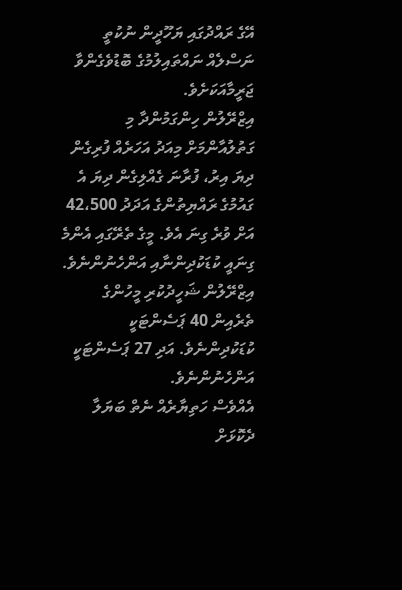އޭގެ ރައްދުގައި ޔަހޫދީން ނުކުތީ ނަސްލެއް ނައްތައިލުމުގެ ބޮޑުވެގެންވާ ޖަރީމާއަކަށެވެ.
އިޒްރޭލުން ހިންގަމުންދާ މި ގަތުލުއާންމަށް މިއަދު އަހަރެއް ފުރިގެން ދިޔަ އިރު، ފުރާނަ ގެއްލިގެން ދިޔަ އެ ގައުމުގެ ރައްޔިތުންގެ އަދަދު 42،500 އަށް ވުރެ ގިނަ އެވެ. މީގެ ތެރޭގައި އެންމެ ގިނައީ ކުޑަކުދިންނާއި އަންހެނުންނެވެ. އިޒްރޭލުން ޝަހީދުކުރި މީހުންގެ ތެރެއިން 40 ޕަސެންޓަކީ ކުޑަކުދިންނެވެ. އަދި 27 ޕަސެންޓަކީ އަންހެނުންނެވެ.
އެއްވެސް ހަތިޔާރެއް ނެތް ބަޔަލާ ދެކޮޅަށް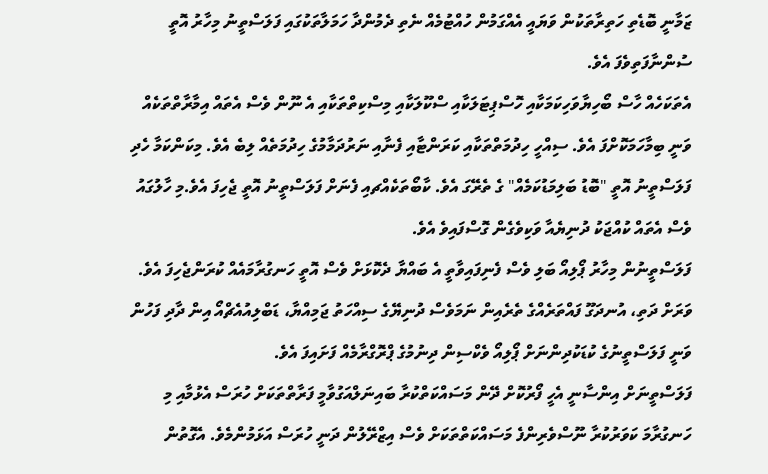ޒަމާނީ ބޮޑެތި ހަތިރާތަކުން ވަޔައީ އެއްގަމުން ހުއްޓުމެއް ނެތި ދެމުންދާ ހަމަލާތަކުގައި ފަލަސްތީނު މިހާރު އޮތީ ސުންނާފަތިވެފަ އެވެ.
އެތަކަހެއް ހާސް ބޯހިޔާވަހިކަމަކާއި ހޮސްޕިޓަލަކާއި ސްކޫލަކާއި މިސްކިތްތަކާއި އެ ނޫން ވެސް އެތައް އިމާރާތްތަކެއް ވަނީ ބިމާހަމަކޮށްފަ އެވެ. ސިއްހީ ހިދުމަތްތަކާއި ކަރަންޓާއި ފެނާއި ނަރުދަމާމުގެ ހިދުމަތެއް ލިބެ އެވެ. މިކަންކަމާ ހެދި ފަލަސްތީނު އޮތީ "ބޮޑު ބަލިމަޑުކަމެއް" ގެ ތެރޭގަ އެވެ. ކާބޯތަކެއްޗއި ފެނަށް ފަލަސްތީނު އޮތީ ޖެހިފަ އެވެ.މި ހާލުގައު ވެސް އެތައް ކުއްޖަކު ދުނިޔެއާ ވަކިވެގެން ގޮސްފައިވެ އެވެ.
ފަލަސްތީނުން މިހާރު ޕޯލިއޯ ބަލި ވެސް ފެނިފައިވާތީ އެ ބައްޔާ ދެކޮޅަށް ވެސް އޮތީ ހަނގުރާމައެއް ކުރަންޖެހިފަ އެވެ. ވަރަށް ދަތި، އުނދަގޫ ފައްތަރެއްގެ ތެރެއިން ނަމަވެސް ދުނިޔޭގެ ސިއްހަތު ޖަމިއްޔާ، ޑަބްލިއުއެޗްއޯ އިން ދާދި ފަހުން ވަނީ ފަލަސްތީނުގެ ކުޑަކުދިންނަށް ޕޯލިއޯ ވެކްސިން ދިނުމުގެ ޕްރޮގްރާމެއް ފަށައިފަ އެވެ.
ފަލަސްތީނަށް އިންސާނީ އެހީ ފޯރުކޮށް ދޭން މަސައްކަތްކުރާ ބައިނަލްއަގުވާމީ ފަރާތްތަކަށް ހުރަސް އެޅުމާއި މި ހަނގުރާމަ ކަވަރުކުރާ ނޫސްވެރިންފެ މަސައްކަތްތަކަށް ވެސް އިޒްރޭލުން ދަނީ ހުރަސް އަޅަމުންމެވެ. އެގޮތުން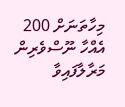މިހާތަނަށް 200 އެއްހާ ނޫސްވެރިން މަރާލާފައިވާ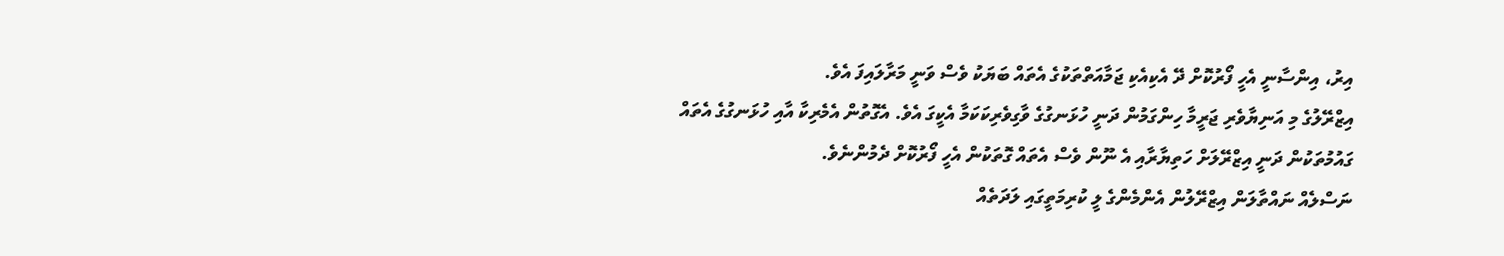އިރު، އިންސާނީ އެހީ ފޯރުކޮށް ދޭ އެކިއެކި ޖަމާއަތްތަކުގެ އެތައް ބަޔަކު ވެސް ވަނީ މަރާލައިފަ އެވެ.
އިޒްރޭލުގެ މި އަނިޔާވެރި ޖަރީމާ ހިންގަމުން ދަނީ ހުޅަނގުގެ ވާގިވެރިކަކަމާ އެކީގަ އެވެ. އެގޮތުން އެމެރިކާ އާއި ހުޅަނގުގެ އެތައް ގައުމުތަކުން ދަނީ އިޒްރޭލަށް ހަތިޔާރާއި އެ ނޫން ވެސް އެތައް ގޮތަކުން އެހީ ފޯރުކޮށް ދެމުންނެވެ.
ނަސްލެއް ނައްތާލަން އިޒްރޭލުން އެންމެންގެ ލީ ކުރިމަތީގައި ލަދަތެއް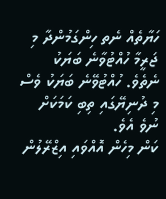ހަޔާތެއް ނެތ ހިންގަމުންދާ މި ޖަރީމާ ހުއްޓުވާނެ ބަޔަކު ނެތެވެ. ހުއްޓުވޭނެ ބަޔަކު ވެސް މި ދުނިޔޭގައި ތިބި ކަމަކަށް ނުވެ އެވެ.
ކަން މިހެން އޮއްވައި އިޒްރޭލުން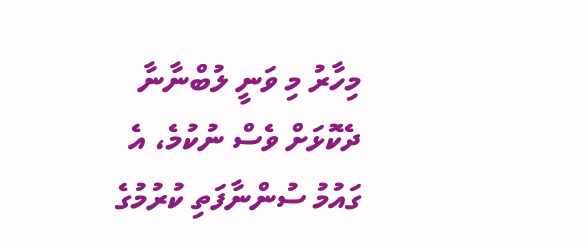މިހާރު މި ވަނީ ލުބްނާނާ ދެކޮޅަށް ވެސް ނުކުމެ، އެ ގައުމު ސުންނާފަތި ކުރުމުގެ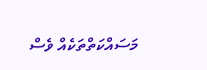މަސައްކަތްތަކެއް ވެސް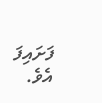ފަށައިފަ އެވެ.